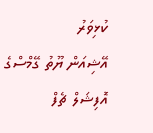ކުޅިވަރު
އޭޝިއަން ޔޫތު ގޭމްސްގެ އޮފިޝަލް ޗެފް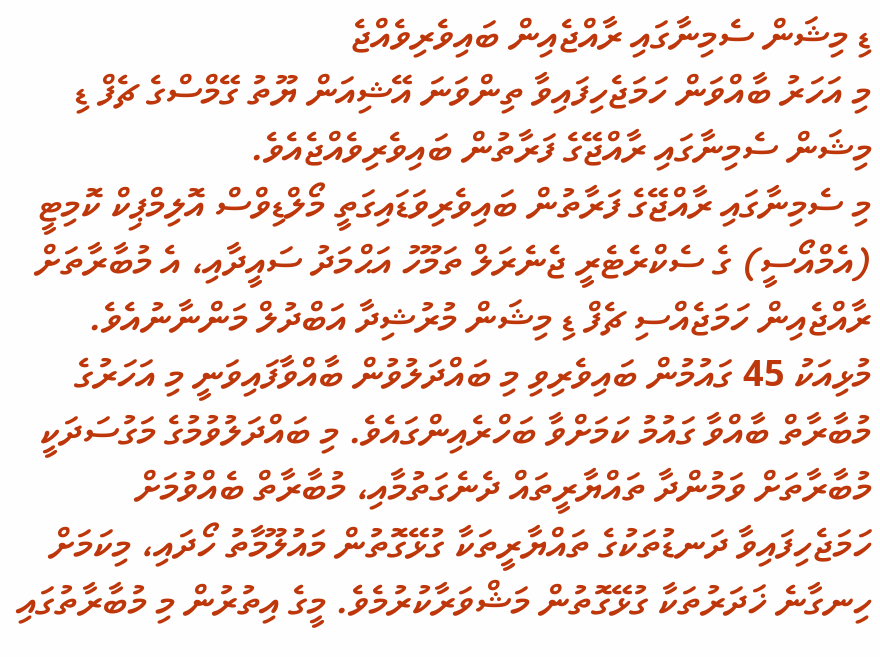ޑި މިޝަން ސެމިނާގައި ރާއްޖެއިން ބައިވެރިވެއްޖެ
މި އަހަރު ބާއްވަން ހަމަޖެހިފައިވާ ތިންވަނަ އޭޝިއަން ޔޫތު ގޭމްސްގެ ޗެފް ޑި މިޝަން ސެމިނާގައި ރާއްޖޭގެ ފަރާތުން ބައިވެރިވެއްޖެއެވެ.
މި ސެމިނާގައި ރާއްޖޭގެ ފަރާތުން ބައިވެރިވަޑައިގަތީ މޯލްޑިވްސް އޮލިމްޕިކް ކޮމިޓީ (އެމްއޯސީ) ގެ ސެކްރެޓެރީ ޖެނެރަލް ތަމޫހު އަޙްމަދު ސައީދާއި، އެ މުބާރާތަށް ރާއްޖެއިން ހަމަޖެއްސި ޗެފް ޑި މިޝަން މުރުޝިދާ އަބްދުލް މަންނާނުއެވެ.
މުޅިއަކު 45 ގައުމުން ބައިވެރިވި މި ބައްދަލުވުން ބާއްވާފައިވަނީ މި އަހަރުގެ މުބާރާތް ބާއްވާ ގައުމު ކަމަށްވާ ބަހްރެއިންގައެވެ. މި ބައްދަލުވުމުގެ މަގުސަދަކީ މުބާރާތަށް ވަމުންދާ ތައްޔާރީތައް ދެނެގަތުމާއި، މުބާރާތް ބެއްވުމަށް ހަމަޖެހިފައިވާ ދަނޑުތަކުގެ ތައްޔާރީތަކާ ގުޅޭގޮތުން މައުލޫމާތު ހޯދައި، މިކަމަށް ހިނގާނެ ޚަދަރުތަކާ ގުޅޭގޮތުން މަޝްވަރާކުރުމެވެ. މީގެ އިތުރުން މި މުބާރާތުގައި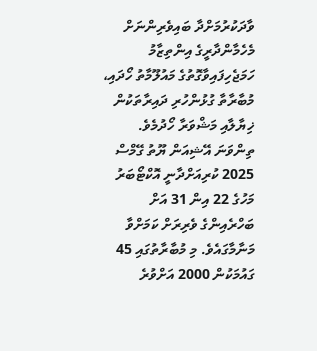ވާދަކުރުމަށްދާ ބައިވެރިންނަށް މެހެމާންދާރީގެ އިންތިޒާމު ހަމަޖެހިފައިވާގޮތުގެ މައުލޫމާތު ހޯދައި، މުބާރާތާ ގުޅުންހުރި ދައިރާތަކުން ޚިޔާލާއި މަޝްވަރާ ހޯދުމެވެ.
ތިންވަނަ އޭޝިއަން ޔޫތު ގޭމްސް 2025 ކުރިއަށްދާނީ އޮކްޓޯބަރު މަހުގެ 22 އިން 31 އަށް ބަހްރެއިންގެ ވެރިރަށް ކަމަށްވާ މަނާމާގައެވެ. މި މުބާރާތުގައި 45 ގައުމަކުން 2000 އަށްވުރެ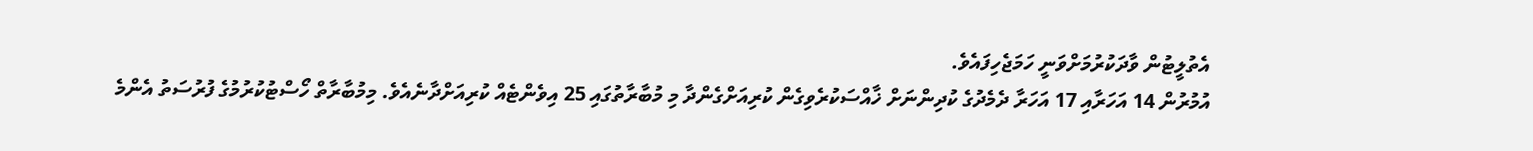އެތުލީޓުން ވާދަކުރުމަށްވަނީ ހަމަޖެހިފައެވެ.
އުމުރުން 14 އަހަރާއި 17 އަހަރާ ދެމެދުގެ ކުދިންނަށް ޚާއްސަކުރެވިގެން ކުރިއަށްގެންދާ މި މުބާރާތުގައި 25 އިވެންޓެއް ކުރިއަށްދާނެއެވެ. މިމުބާރާތް ހޯސްޓުކުރުމުގެ ފުރުސަތު އެންމެ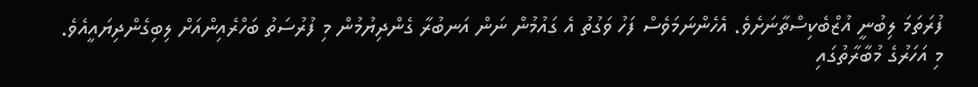ފުރަތަމަ ލިބުނީ އުޒްބެކިސްތާނަށެވެ. އެހެންނަމަވެސް ފަހު ވަގުތު އެ ގައުމުން ނަން އަނބުރާ ގެންދިޔުމުން މި ފުރުސަތު ބަހްރެއިންއަށް ލިބިގެންދިޔައީއެވެ.
މި އަހަރުގެ މުބާރާތުގައި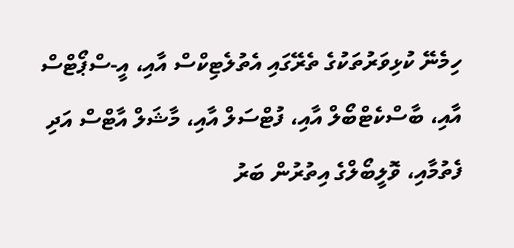ހިމެނޭ ކުޅިވަރުތަކުގެ ތެރޭގައި އެތުލެޓިކްސް އާއި، އީ-ސްޕޯޓްސް އާއި، ބާސްކެޓްބޯލް އާއި، ފުޓްސަލް އާއި، މާޝަލް އާޓްސް އަދި ފެތުމާއި، ވޮލީބޯލްގެ އިތުރުން ބަރު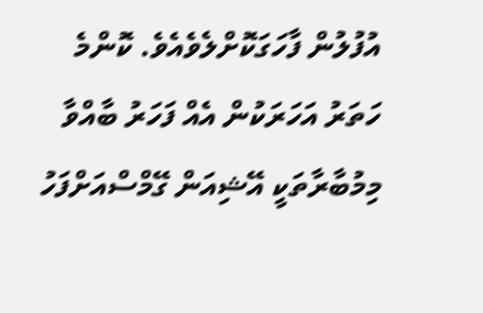އުފުލުން ފާހަގަކޮށްލެވެއެވެ. ކޮންމެ ހަތަރު އަހަރަކުން އެއް ފަހަރު ބާއްވާ މިމުބާރާތަކީ އޭޝިއަން ގޭމްސްއަށްފަހު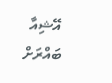އޭޝިއާ ބައްރަށް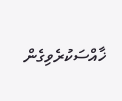ޚާއްސަކުރެވިގެން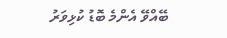ބޭއްވޭ އެންމެ ބޮޑު ކުޅިވަރު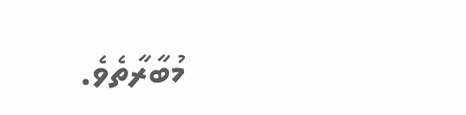މުބާރާތެވެ.